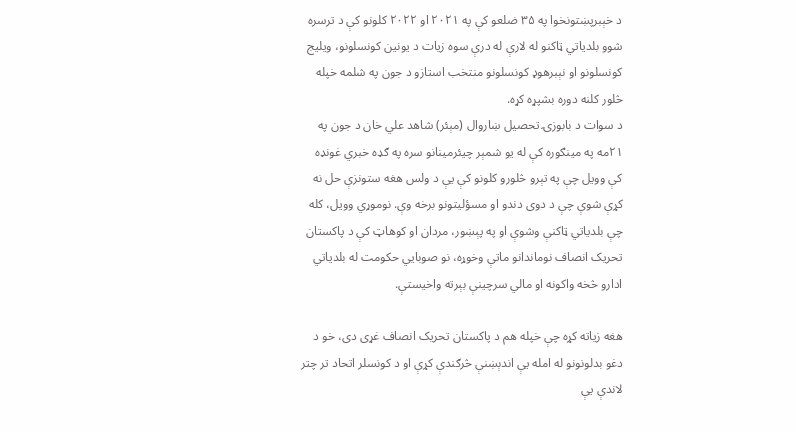د خېبرپښتونخوا په ۳۵ ضلعو کې په ۲۰۲۱ او ۲۰۲۲ کلونو کې د ترسره شوو بلدياتي ټاکنو له لارې له درې سوه زيات د يونين کونسلونو، ويليج کونسلونو او نېبرهوډ کونسلونو منتخب استازو د جون په شلمه خپله څلور کلنه دوره بشپړه کړه.
د سوات د بابوزۍ تحصيل ښاروال (مېئر) شاهد علي خان د جون په ۲۱مه په مينګوره کې له يو شمېر چيئرمينانو سره په ګډه خبري غونډه کې وويل چې په تېرو څلورو کلونو کې يې د ولس هغه ستونزې حل نه کړې شوې چې د دوی دندو او مسؤليتونو برخه وې. نوموړي وويل، کله چې بلدياتي ټاکنې وشوې او په پېښور، مردان او کوهاټ کې د پاکستان تحريک انصاف نوماندانو ماتې وخوړه، نو صوبايي حکومت له بلدياتي ادارو څخه واکونه او مالي سرچينې بېرته واخيستې.

هغه زياته کړه چې خپله هم د پاکستان تحريک انصاف غړی دی، خو د دغو بدلونونو له امله يې اندېښنې څرګندې کړې او د کونسلر اتحاد تر چتر لاندې يې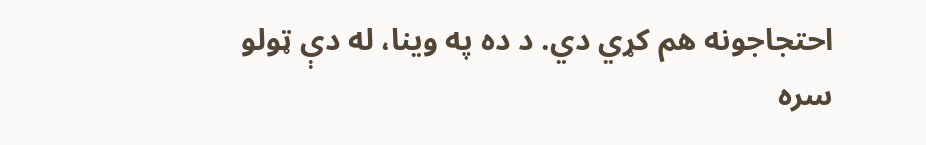احتجاجونه هم کړي دي. د ده په وينا، له دې ټولو سره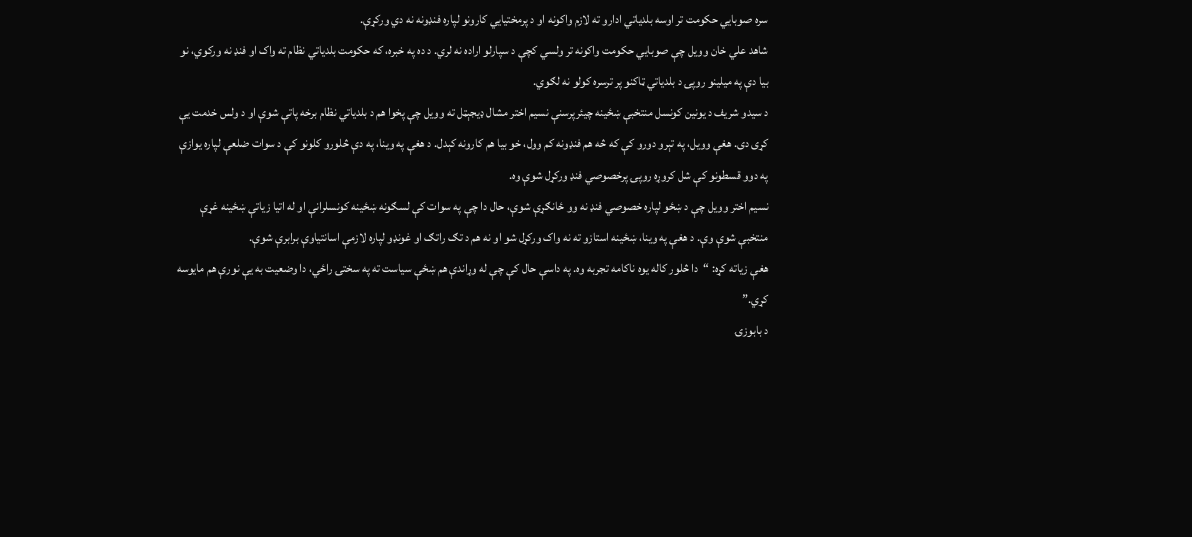سره صوبايي حکومت تر اوسه بلدياتي ادارو ته لازم واکونه او د پرمختيايي کارونو لپاره فنډونه نه دي ورکړې.
شاهد علي خان وويل چې صوبايي حکومت واکونه تر ولسي کچې د سپارلو اراده نه لري. د ده په خبره، که حکومت بلدياتي نظام ته واک او فنډ نه ورکوي، نو بيا دې په ميلينو روپۍ د بلدياتي ټاکنو پر ترسره کولو نه لګوي.
د سيدو شريف د يونين کونسل منتخبې ښځينه چيئرپرسنې نسيم اختر مشال ډيجېټل ته وويل چې پخوا هم د بلدياتي نظام برخه پاتې شوې او د ولس خدمت يې کړی دی. هغې وويل، په تېرو دورو کې که څه هم فنډونه کم وول، خو بيا هم کارونه کېدل. د هغې په وينا، په دې څلورو کلونو کې د سوات ضلعې لپاره يوازې په دوو قسطونو کې شل کروړه روپۍ پرخصوصي فنډ ورکړل شوې وه.
نسيم اختر وويل چې د ښځو لپاره خصوصي فنډ نه وو ځانګړې شوې، حال دا چې په سوات کې لسګونه ښځينه کونسلرانې او له اتيا زياتې ښځينه غړې منتخبې شوې وې. د هغې په وينا، ښځينه استازو ته نه واک ورکړل شو او نه هم د تګ راتګ او غونډو لپاره لازمې اسانتياوې برابرې شوې.
هغې زياته کړه: “دا څلور کاله يوه ناکامه تجربه وه. په داسې حال کې چې له وړاندې هم ښځې سياست ته په سختۍ راځي، دا وضعيت به یې نورې هم مايوسه کړي.”
د بابوزۍ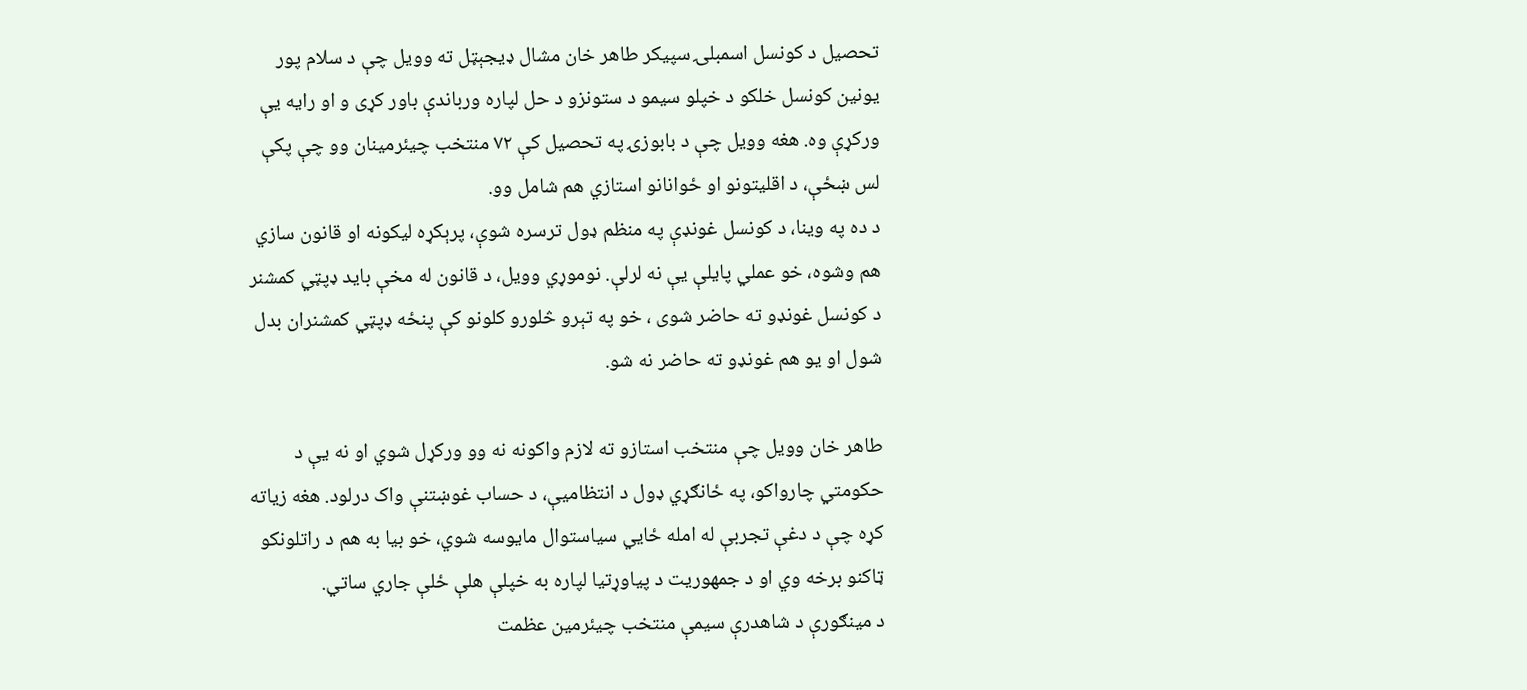تحصيل د کونسل اسمبلۍ سپيکر طاهر خان مشال ډيجېټل ته وويل چې د سلام پور يونين کونسل خلکو د خپلو سيمو د ستونزو د حل لپاره ورباندې باور کړی و او رايه يې ورکړې وه. هغه وويل چې د بابوزۍ په تحصيل کې ۷۲ منتخب چيئرمينان وو چې پکې لس ښځې، د اقليتونو او ځوانانو استازي هم شامل وو.
د ده په وينا، د کونسل غونډې په منظم ډول ترسره شوې، پرېکړه ليکونه او قانون سازي هم وشوه، خو عملي پايلې يې نه لرلې. نوموړي وويل، د قانون له مخې بايد ډپټي کمشنر د کونسل غونډو ته حاضر شوی ، خو په تېرو څلورو کلونو کې پنځه ډپټي کمشنران بدل شول او يو هم غونډو ته حاضر نه شو.

طاهر خان وويل چې منتخب استازو ته لازم واکونه نه وو ورکړل شوي او نه يې د حکومتي چارواکو، په ځانګړي ډول د انتظاميې، د حساب غوښتنې واک درلود. هغه زياته کړه چې د دغې تجربې له امله ځايي سياستوال مايوسه شوي، خو بيا به هم د راتلونکو ټاکنو برخه وي او د جمهوريت د پياوړتيا لپاره به خپلې هلې ځلې جاري ساتي.
د مينګورې د شاهدرې سيمې منتخب چيئرمين عظمت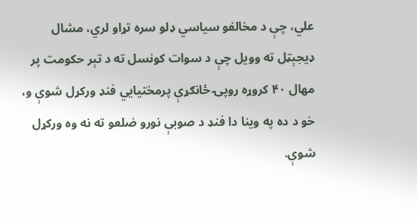علي، چې د مخالفو سياسي ډلو سره تړاو لري، مشال ډيجېټل ته وويل چې د سوات کونسل ته د تېر حکومت پر مهال ۴۰ کروړه روپۍ ځانګړې پرمختيايي فنډ ورکړل شوې و، خو د ده په وينا دا فنډ د صوبې نورو ضلعو ته نه وه ورکړل شوې.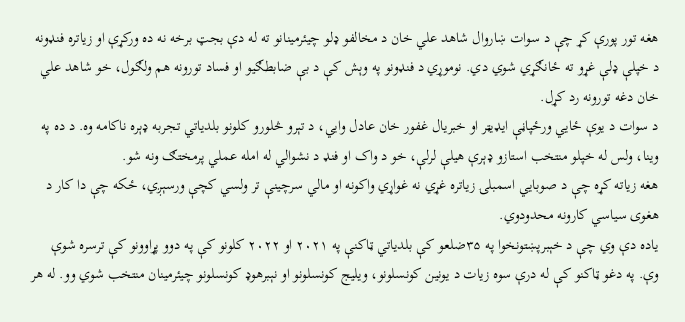هغه تور پورې کړ چې د سوات ښاروال شاهد علي خان د مخالفو ډلو چيئرمينانو ته له دې بجټ برخه نه ده ورکړې او زياتره فنډونه د خپلې ډلې غړو ته ځانګړي شوي دي. نوموړي د فنډونو په وېش کې د بې ضابطګيو او فساد تورونه هم ولګول، خو شاهد علي خان دغه تورونه رد کړل.
د سوات د يوې ځايي ورځپاڼې ايډيټر او خبريال غفور خان عادل وايي، د تېرو څلورو کلونو بلدياتي تجربه ډېره ناکامه وه. د ده په وينا، ولس له خپلو منتخب استازو ډېرې هيلې لرلې، خو د واک او فنډ د نشوالي له امله عملي پرمختګ ونه شو.
هغه زياته کړه چې د صوبايي اسمبلۍ زياتره غړي نه غواړي واکونه او مالي سرچينې تر ولسي کچې ورسېږي، ځکه چې دا کار د هغوی سياسي کارونه محدودوي.
ياده دې وي چې د خېبرپښتونخوا په ۳۵ضلعو کې بلدياتي ټاکنې په ۲۰۲۱ او ۲۰۲۲ کلونو کې په دوو پړاوونو کې ترسره شوې وې. په دغو ټاکنو کې له درې سوه زيات د يونين کونسلونو، ويليج کونسلونو او نېبرهوډ کونسلونو چيئرمينان منتخب شوي وو. له هر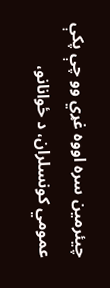چيئرمين سره اووه غړي وو چې پکې عمومي کونسلران، د ځوانانو،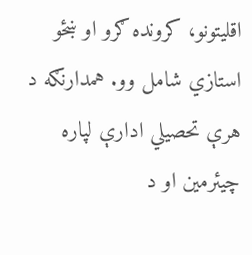اقليتونو، کرونده ګرو او ښځو استازي شامل وو. همدارنګه د هرې تحصيلي ادارې لپاره چيئرمين او د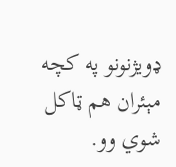ډويژنونو په کچه مېئران هم ټاکل شوي وو.